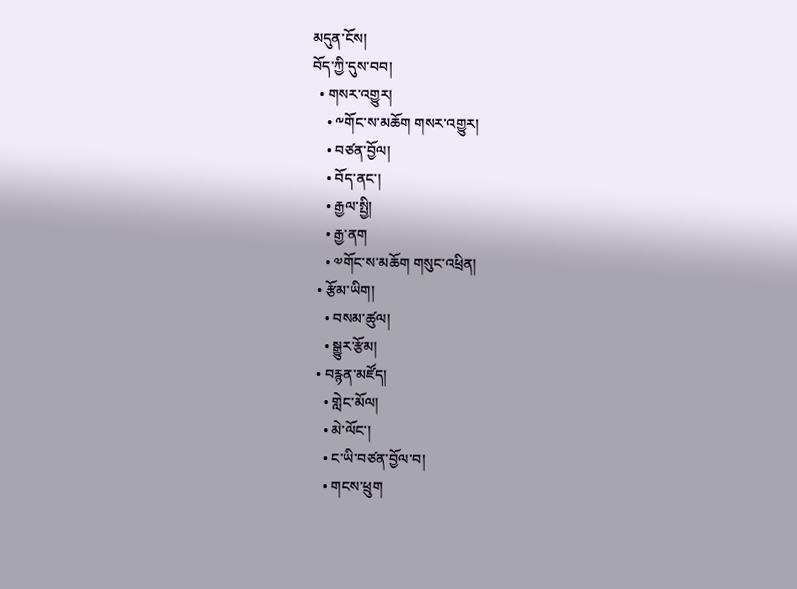མདུན་ངོས།
བོད་ཀྱི་དུས་བབ།
  • གསར་འགྱུར།
    • ༸གོང་ས་མཆོག གསར་འགྱུར།
    • བཙན་བྱོལ།
    • བོད་ནང་།
    • རྒྱལ་སྤྱི།
    • རྒྱ་ནག
    • ༧གོང་ས་མཆོག གསུང་འཕྲིན།
  • རྩོམ་ཡིག།
    • བསམ་ཚུལ།
    • སྒྱུར་རྩོམ།
  • བརྙན་མཛོད།
    • གླེང་མོལ།
    • མེ་ལོང་།
    • ང་ཡི་བཙན་བྱོལ་བ།
    • གངས་ཕྲུག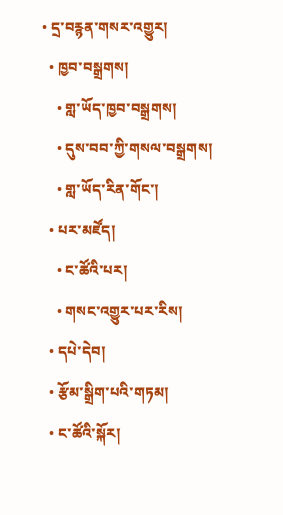• དྲ་བརྙན་གསར་འགྱུར།
  • ཁྱབ་བསྒྲགས།
    • གླ་ཡོད་ཁྱབ་བསྒྲགས།
    • དུས་བབ་ཀྱི་གསལ་བསྒྲགས།
    • གླ་ཡོད་རིན་གོང་།
  • པར་མཛོད།
    • ང་ཚོའི་པར།
    • གསང་འགྱུར་པར་རིས།
  • དཔེ་དེབ།
  • རྩོམ་སྒྲིག་པའི་གཏམ།
  • ང་ཚོའི་སྐོར།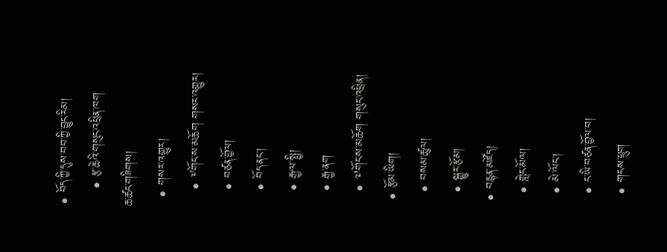• བོད་ཀྱི་དུས་བབ་ཀྱི་བྱུང་རིམ།
    • རྩ་ཆེའི་གསུང་འཕྲིན་ཁག
ཆ་ཚང་གཟིགས།
  • གསར་འགྱུར།
    • ༸གོང་ས་མཆོག གསར་འགྱུར།
    • བཙན་བྱོལ།
    • བོད་ནང་།
    • རྒྱལ་སྤྱི།
    • རྒྱ་ནག
    • ༧གོང་ས་མཆོག གསུང་འཕྲིན།
  • རྩོམ་ཡིག།
    • བསམ་ཚུལ།
    • སྒྱུར་རྩོམ།
  • བརྙན་མཛོད།
    • གླེང་མོལ།
    • མེ་ལོང་།
    • ང་ཡི་བཙན་བྱོལ་བ།
    • གངས་ཕྲུག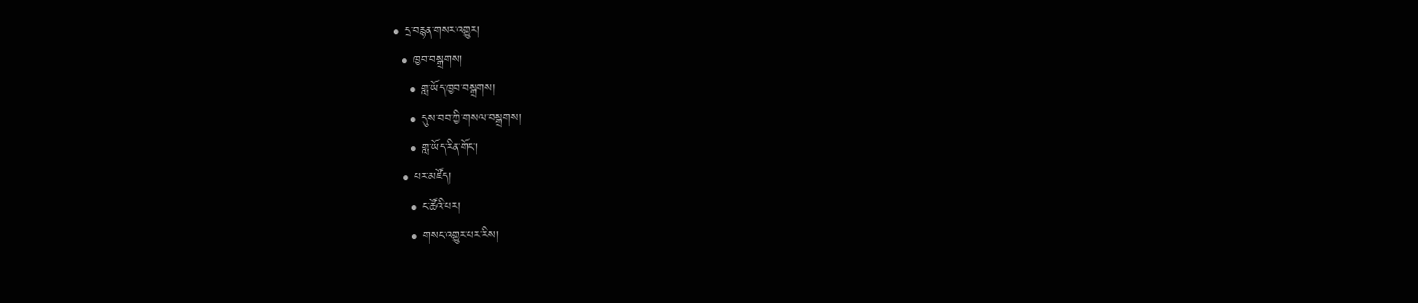• དྲ་བརྙན་གསར་འགྱུར།
  • ཁྱབ་བསྒྲགས།
    • གླ་ཡོད་ཁྱབ་བསྒྲགས།
    • དུས་བབ་ཀྱི་གསལ་བསྒྲགས།
    • གླ་ཡོད་རིན་གོང་།
  • པར་མཛོད།
    • ང་ཚོའི་པར།
    • གསང་འགྱུར་པར་རིས།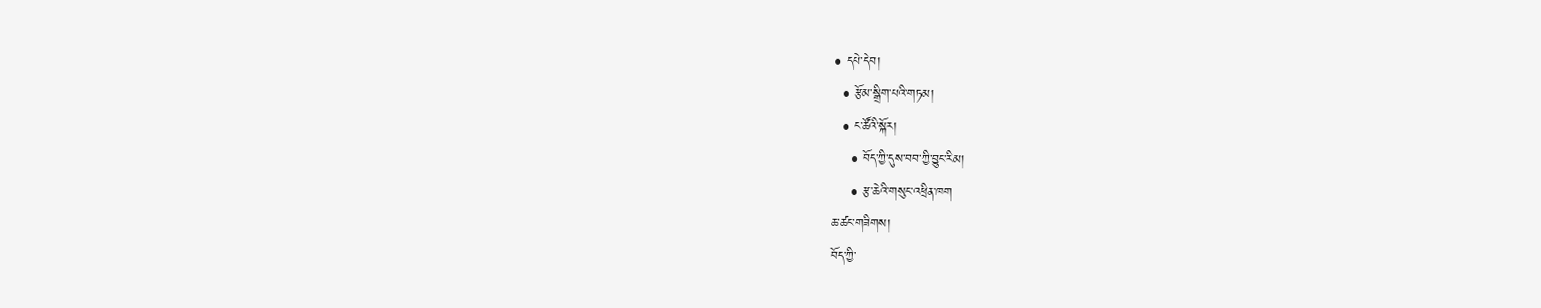• དཔེ་དེབ།
  • རྩོམ་སྒྲིག་པའི་གཏམ།
  • ང་ཚོའི་སྐོར།
    • བོད་ཀྱི་དུས་བབ་ཀྱི་བྱུང་རིམ།
    • རྩ་ཆེའི་གསུང་འཕྲིན་ཁག
ཆ་ཚང་གཟིགས།
བོད་ཀྱི་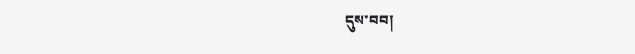དུས་བབ།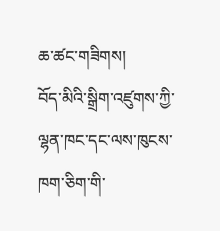ཆ་ཚང་གཟིགས།
བོད་མིའི་སྒྲིག་འཛུགས་ཀྱི་ལྷན་ཁང་དང་ལས་ཁུངས་ཁག་ཅིག་གི་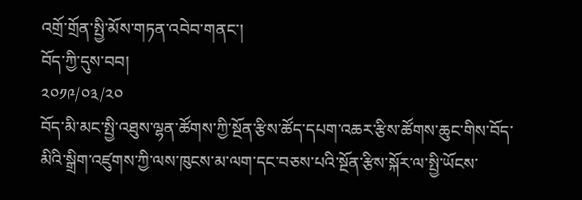འགྲོ་གྲོན་སྤྱི་མོས་གཏན་འབེབ་གནང་།
བོད་ཀྱི་དུས་བབ།
༢༠༡༩/༠༣/༢༠
བོད་མི་མང་སྤྱི་འཐུས་ལྷན་ཚོགས་ཀྱི་སྔོན་རྩིས་ཚོད་དཔག་འཆར་རྩིས་ཚོགས་ཆུང་གིས་བོད་མིའི་སྒྲིག་འཛུགས་ཀྱི་ལས་ཁུངས་མ་ལག་དང་བཅས་པའི་སྔོན་རྩིས་སྐོར་ལ་སྤྱི་ཡོངས་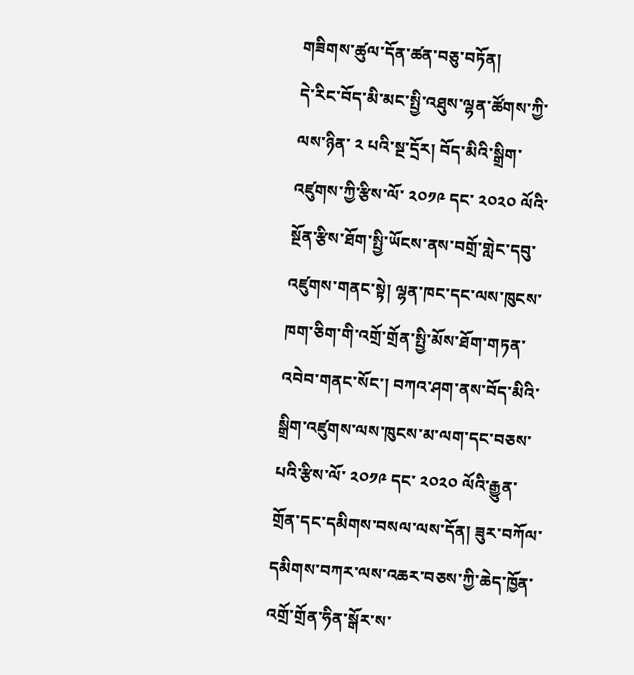གཟིགས་ཚུལ་དོན་ཚན་བཅུ་བཏོན།
དེ་རིང་བོད་མི་མང་སྤྱི་འཐུས་ལྷན་ཚོགས་ཀྱི་ལས་ཉིན་ ༢ པའི་སྔ་དྲོར། བོད་མིའི་སྒྲིག་འཛུགས་ཀྱི་རྩིས་ལོ་ ༢༠༡༩ དང་ ༢༠༢༠ ལོའི་སྔོན་རྩིས་ཐོག་སྤྱི་ཡོངས་ནས་བགྲོ་གླེང་དབུ་འཛུགས་གནང་སྟེ། ལྷན་ཁང་དང་ལས་ཁུངས་ཁག་ཅིག་གི་འགྲོ་གྲོན་སྤྱི་མོས་ཐོག་གཏན་འབེབ་གནང་སོང་། བཀའ་ཤག་ནས་བོད་མིའི་སྒྲིག་འཛུགས་ལས་ཁུངས་མ་ལག་དང་བཅས་པའི་རྩིས་ལོ་ ༢༠༡༩ དང་ ༢༠༢༠ ལོའི་རྒྱུན་གྲོན་དང་དམིགས་བསལ་ལས་དོན། ཟུར་བཀོལ་དམིགས་བཀར་ལས་འཆར་བཅས་ཀྱི་ཆེད་ཁྱོན་འགྲོ་གྲོན་ཧིན་སྒོར་ས་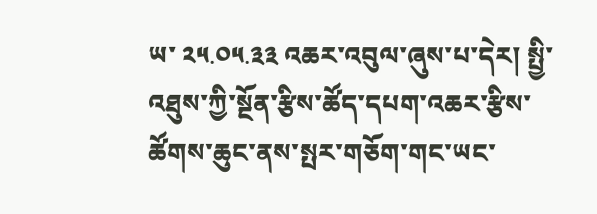ཡ་ ༢༥.༠༥.༣༣ འཆར་འབུལ་ཞུས་པ་དེར། སྤྱི་འཐུས་ཀྱི་སྔོན་རྩིས་ཚོད་དཔག་འཆར་རྩིས་ཚོགས་ཆུང་ནས་སྤར་གཅོག་གང་ཡང་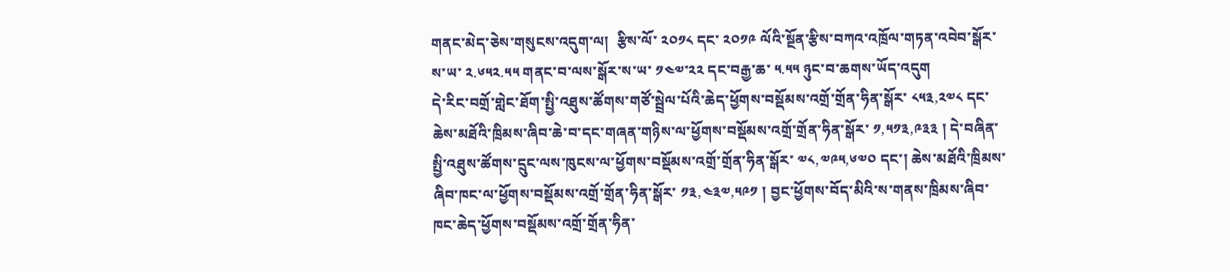གནང་མེད་ཅེས་གསུངས་འདུག་ལ།  རྩིས་ལོ་ ༢༠༡༨ དང་ ༢༠༡༩ ལོའི་སྔོན་རྩིས་བཀའ་འཁྲོལ་གཏན་འབེབ་སྒོར་ས་ཡ་ ༢.༦༥༢.༥༥ གནང་བ་ལས་སྒོར་ས་ཡ་ ༡༤༧་༢༢ དང་བརྒྱ་ཆ་ ༥.༥༥ ཉུང་བ་ཆགས་ཡོད་འདུག
དེ་རིང་བགྲོ་གླེང་ཐོག་སྤྱི་འཐུས་ཚོགས་གཙོ་སྦྲེལ་པོའི་ཆེད་ཕྱོགས་བསྡོམས་འགྲོ་གྲོན་ཧིན་སྒོར་ ༨༥༣,༢༧༨ དང་ཆེས་མཐོའི་ཁྲིམས་ཞིབ་ཆེ་བ་དང་གཞན་གཉིས་ལ་ཕྱོགས་བསྡོམས་འགྲོ་གྲོན་ཧིན་སྒོར་ ༡,༥༡༣,༩༣༣ ། དེ་བཞིན་སྤྱི་འཐུས་ཚོགས་དྲུང་ལས་ཁུངས་ལ་ཕྱོགས་བསྡོམས་འགྲོ་གྲོན་ཧིན་སྒོར་ ༧༨,༧༩༥,༦༧༠ དང་། ཆེས་མཐོའི་ཁྲིམས་ཞིབ་ཁང་ལ་ཕྱོགས་བསྡོམས་འགྲོ་གྲོན་ཧིན་སྒོར་ ༡༣,༤༣༧,༥༩༡ ། བྱང་ཕྱོགས་བོད་མིའི་ས་གནས་ཁྲིམས་ཞིབ་ཁང་ཆེད་ཕྱོགས་བསྡོམས་འགྲོ་གྲོན་ཧིན་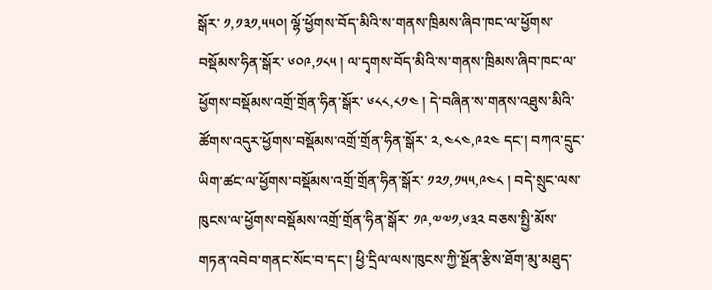སྒོར་ ༡,༡༣༡,༥༥༠། ལྷོ་ཕྱོགས་བོད་མིའི་ས་གནས་ཁྲིམས་ཞིབ་ཁང་ལ་ཕྱོགས་བསྡོམས་ཧིན་སྒོར་ ༦༠༩,༡༨༥ ། ལ་དྭགས་བོད་མིའི་ས་གནས་ཁྲིམས་ཞིབ་ཁང་ལ་ཕྱོགས་བསྡོམས་འགྲོ་གྲོན་ཧིན་སྒོར་ ༦༨༨,༨༡༤ ། དེ་བཞིན་ས་གནས་འཐུས་མིའི་ཚོགས་འདུར་ཕྱོགས་བསྡོམས་འགྲོ་གྲོན་ཧིན་སྒོར་ ༢,༤༨༤,༩༢༤ དང་། བཀའ་དྲུང་ཡིག་ཚང་ལ་ཕྱོགས་བསྡོམས་འགྲོ་གྲོན་ཧིན་སྒོར་ ༡༢༡,༡༥༥,༩༤༨ ། བདེ་སྲུང་ལས་ཁུངས་ལ་ཕྱོགས་བསྡོམས་འགྲོ་གྲོན་ཧིན་སྒོར་ ༡༩,༧༧༡,༦༣༢ བཅས་སྤྱི་མོས་གཏན་འབེབ་གནང་སོང་བ་དང་། ཕྱི་དྲིལ་ལས་ཁུངས་ཀྱི་སྔོན་རྩིས་ཐོག་མུ་མཐུད་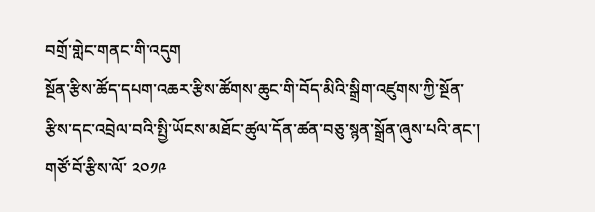བགྲོ་གླེང་གནང་གི་འདུག
སྔོན་རྩིས་ཚོད་དཔག་འཆར་རྩིས་ཚོགས་ཆུང་གི་བོད་མིའི་སྒྲིག་འཛུགས་ཀྱི་སྔོན་རྩིས་དང་འབྲེལ་བའི་སྤྱི་ཡོངས་མཐོང་ཚུལ་དོན་ཚན་བཅུ་སྙན་སྒྲོན་ཞུས་པའི་ནང་། གཙོ་བོ་རྩིས་ལོ་ ༢༠༡༩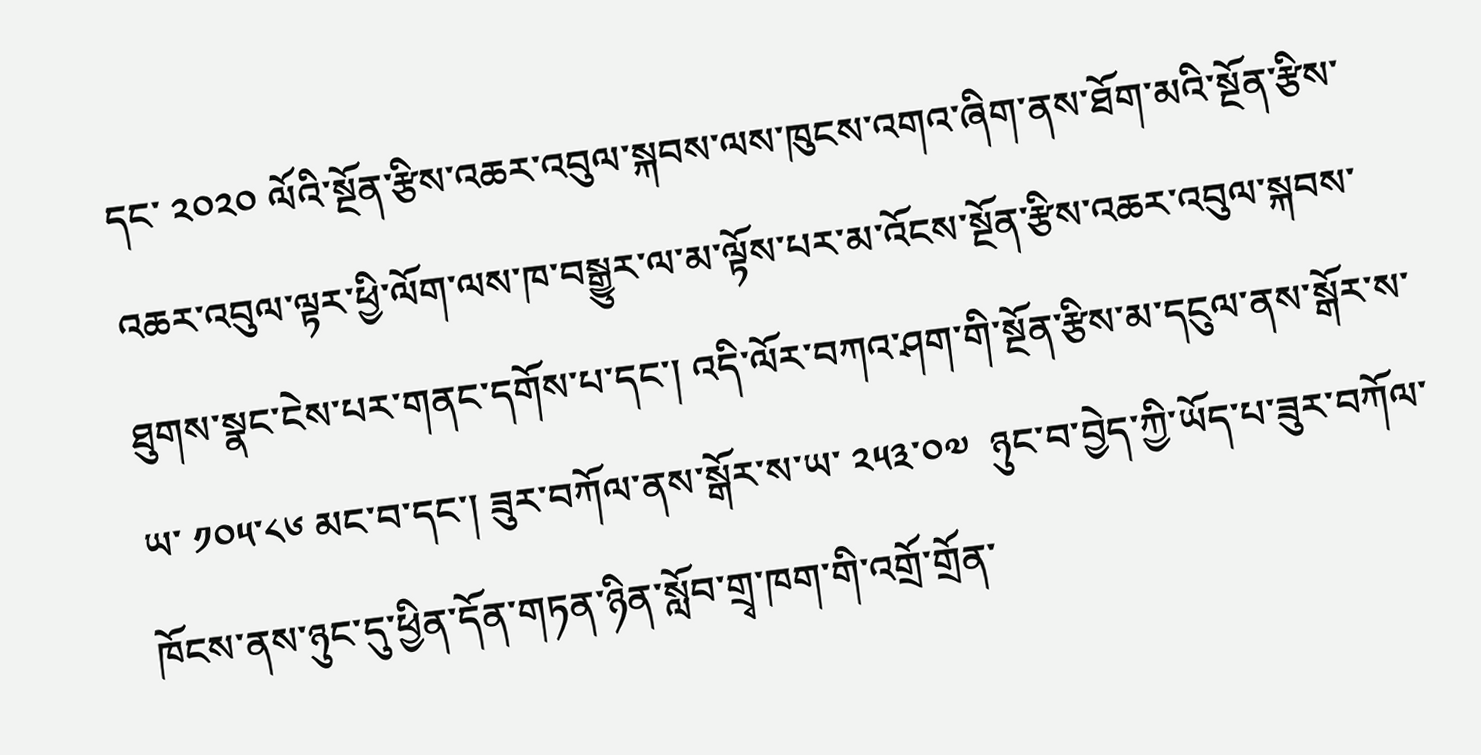དང་ ༢༠༢༠ ལོའི་སྔོན་རྩིས་འཆར་འབུལ་སྐབས་ལས་ཁུངས་འགའ་ཞིག་ནས་ཐོག་མའི་སྔོན་རྩིས་འཆར་འབུལ་ལྟར་ཕྱི་ལོག་ལས་ཁ་བསྒྱུར་ལ་མ་ལྟོས་པར་མ་འོངས་སྔོན་རྩིས་འཆར་འབུལ་སྐབས་ཐུགས་སྣང་ངེས་པར་གནང་དགོས་པ་དང་། འདི་ལོར་བཀའ་ཤག་གི་སྔོན་རྩིས་མ་དངུལ་ནས་སྒོར་ས་ཡ་ ༡༠༥་༨༦ མང་བ་དང་། ཟུར་བཀོལ་ནས་སྒོར་ས་ཡ་ ༢༥༣་༠༧  ཉུང་བ་བྱེད་ཀྱི་ཡོད་པ་ཟུར་བཀོལ་ཁོངས་ནས་ཉུང་དུ་ཕྱིན་དོན་གཏན་ཉིན་སློབ་གྲྭ་ཁག་གི་འགྲོ་གྲོན་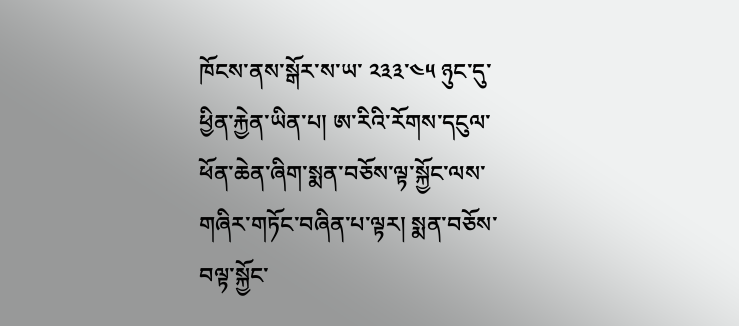ཁོངས་ནས་སྒོར་ས་ཡ་ ༢༣༣་༤༥ ཉུང་དུ་ཕྱིན་རྐྱེན་ཡིན་པ། ཨ་རིའི་རོགས་དངུལ་ཕོན་ཆེན་ཞིག་སྨན་བཅོས་ལྟ་སྐྱོང་ལས་གཞིར་གཏོང་བཞིན་པ་ལྟར། སྨན་བཅོས་བལྟ་སྐྱོང་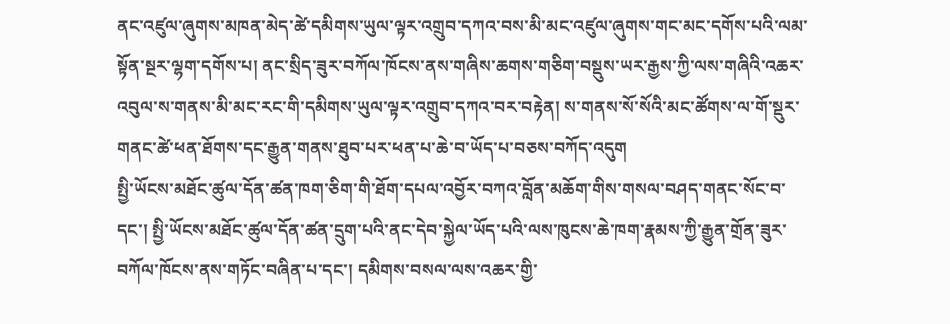ནང་འཛུལ་ཞུགས་མཁན་མེད་ཚེ་དམིགས་ཡུལ་ལྟར་འགྲུབ་དཀའ་བས་མི་མང་འཛུལ་ཞུགས་གང་མང་དགོས་པའི་ལམ་སྟོན་སྔར་ལྷག་དགོས་པ། ནང་སྲིད་ཟུར་བཀོལ་ཁོངས་ནས་གཞིས་ཆགས་གཅིག་བསྡུས་ཡར་རྒྱས་ཀྱི་ལས་གཞིའི་འཆར་འབུལ་ས་གནས་མི་མང་རང་གི་དམིགས་ཡུལ་ལྟར་འགྲུབ་དཀའ་བར་བརྟེན། ས་གནས་སོ་སོའི་མང་ཚོགས་ལ་གོ་སྡུར་གནང་ཚེ་ཕན་ཐོགས་དང་རྒྱུན་གནས་ཐུབ་པར་ཕན་པ་ཆེ་བ་ཡོད་པ་བཅས་བཀོད་འདུག
སྤྱི་ཡོངས་མཐོང་ཚུལ་དོན་ཚན་ཁག་ཅིག་གི་ཐོག་དཔལ་འབྱོར་བཀའ་བློན་མཆོག་གིས་གསལ་བཤད་གནང་སོང་བ་དང་། སྤྱི་ཡོངས་མཐོང་ཚུལ་དོན་ཚན་དྲུག་པའི་ནང་དེབ་སྐྱེལ་ཡོད་པའི་ལས་ཁུངས་ཆེ་ཁག་རྣམས་ཀྱི་རྒྱུན་གྲོན་ཟུར་བཀོལ་ཁོངས་ནས་གཏོང་བཞིན་པ་དང་། དམིགས་བསལ་ལས་འཆར་གྱི་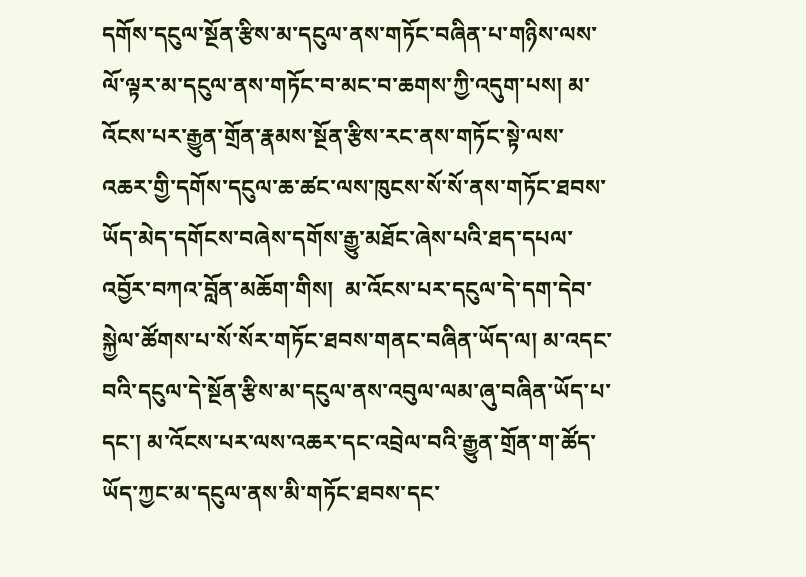དགོས་དངུལ་སྔོན་རྩིས་མ་དངུལ་ནས་གཏོང་བཞིན་པ་གཉིས་ལས་ལོ་ལྟར་མ་དངུལ་ནས་གཏོང་བ་མང་བ་ཆགས་ཀྱི་འདུག་པས། མ་འོངས་པར་རྒྱུན་གྲོན་རྣམས་སྔོན་རྩིས་རང་ནས་གཏོང་སྟེ་ལས་འཆར་གྱི་དགོས་དངུལ་ཆ་ཚང་ལས་ཁུངས་སོ་སོ་ནས་གཏོང་ཐབས་ཡོད་མེད་དགོངས་བཞེས་དགོས་རྒྱུ་མཐོང་ཞེས་པའི་ཐད་དཔལ་འབྱོར་བཀའ་བློན་མཆོག་གིས།  མ་འོངས་པར་དངུལ་དེ་དག་དེབ་སྐྱེལ་ཚོགས་པ་སོ་སོར་གཏོང་ཐབས་གནང་བཞིན་ཡོད་ལ། མ་འདང་བའི་དངུལ་དེ་སྔོན་རྩིས་མ་དངུལ་ནས་འབུལ་ལམ་ཞུ་བཞིན་ཡོད་པ་དང་། མ་འོངས་པར་ལས་འཆར་དང་འབྲེལ་བའི་རྒྱུན་གྲོན་ག་ཚོད་ཡོད་ཀྱང་མ་དངུལ་ནས་མི་གཏོང་ཐབས་དང་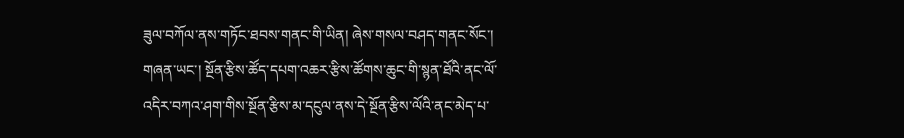ཟུལ་བཀོལ་ནས་གཏོང་ཐབས་གནང་གི་ཡིན། ཞེས་གསལ་བཤད་གནང་སོང་།
གཞན་ཡང་། སྔོན་རྩིས་ཚོད་དཔག་འཆར་རྩིས་ཚོགས་ཆུང་གི་སྙན་ཐོའི་ནང་ལོ་འདིར་བཀའ་ཤག་གིས་སྔོན་རྩིས་མ་དངུལ་ནས་དེ་སྔོན་རྩིས་ལོའི་ནང་མེད་པ་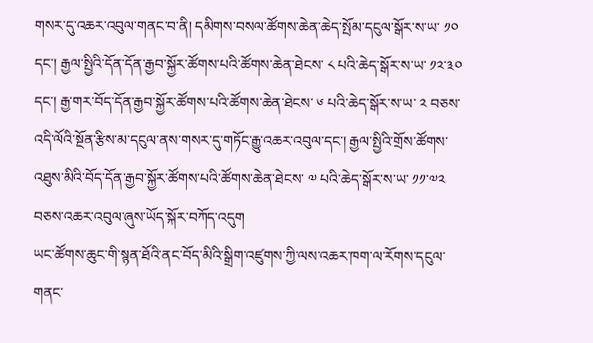གསར་དུ་འཆར་འབུལ་གནང་བ་ནི། དམིགས་བསལ་ཚོགས་ཆེན་ཆེད་སྤོམ་དངུལ་སྒོར་ས་ཡ་ ༡༠ དང་། རྒྱལ་སྤྱིའི་དོན་དོན་རྒྱབ་སྐྱོར་ཚོགས་པའི་ཚོགས་ཆེན་ཐེངས་ ༨ པའི་ཆེད་སྒོར་ས་ཡ་ ༡༢་༣༠ དང་། རྒྱ་གར་བོད་དོན་རྒྱབ་སྐྱོར་ཚོགས་པའི་ཚོགས་ཆེན་ཐེངས་ ༦ པའི་ཆེད་སྒོར་ས་ཡ་ ༢ བཅས་འདི་ལོའི་སྔོན་རྩིས་མ་དངུལ་ནས་གསར་དུ་གཏོང་རྒྱུ་འཆར་འབུལ་དང་། རྒྱལ་སྤྱིའི་གྲོས་ཚོགས་འཐུས་མིའི་བོད་དོན་རྒྱབ་སྐྱོར་ཚོགས་པའི་ཚོགས་ཆེན་ཐེངས་ ༧ པའི་ཆེད་སྒོར་ས་ཡ་ ༡༡་༧༢ བཅས་འཆར་འབུལ་ཞུས་ཡོད་སྐོར་བཀོད་འདུག
ཡང་ཚོགས་ཆུང་གི་སྙན་ཐོའི་ནང་བོད་མིའི་སྒྲིག་འཛུགས་ཀྱི་ལས་འཆར་ཁག་ལ་རོགས་དངུལ་གནང་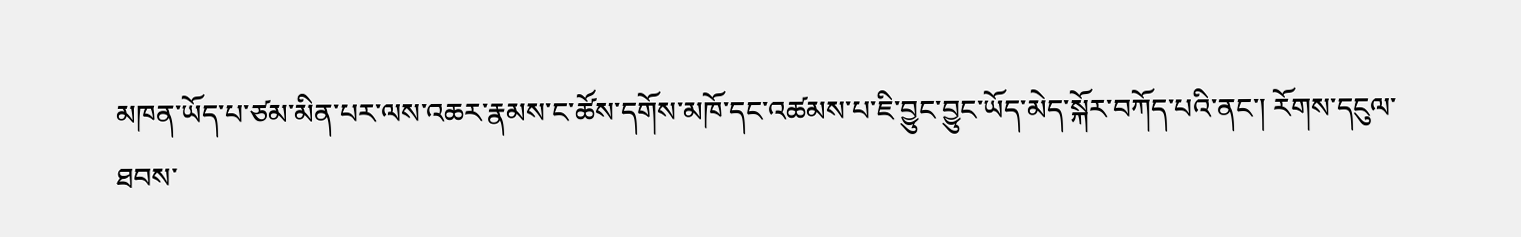མཁན་ཡོད་པ་ཙམ་མིན་པར་ལས་འཆར་རྣམས་ང་ཚོས་དགོས་མཁོ་དང་འཚམས་པ་ཇི་བྱུང་བྱུང་ཡོད་མེད་སྐོར་བཀོད་པའི་ནང་། རོགས་དངུལ་ཐབས་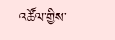འཚོལ་གྱིས་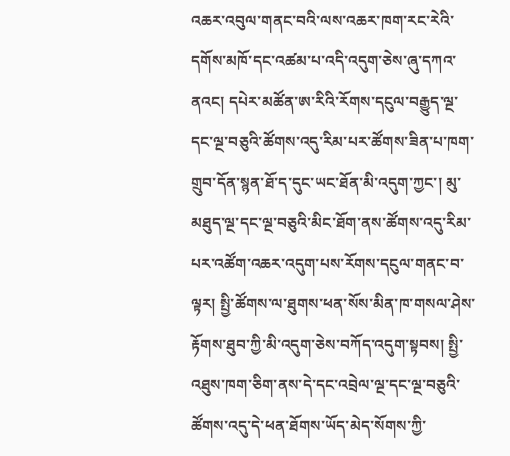འཆར་འབུལ་གནང་བའི་ལས་འཆར་ཁག་རང་རེའི་དགོས་མཁོ་དང་འཚམ་པ་འདི་འདུག་ཅེས་ཞུ་དཀའ་ནའང། དཔེར་མཚོན་ཨ་རིའི་རོགས་དངུལ་བརྒྱུད་ལྔ་དང་ལྔ་བཅུའི་ཚོགས་འདུ་རིམ་པར་ཚོགས་ཟིན་པ་ཁག་གྲུབ་དོན་སྙན་ཐོ་ད་དུང་ཡང་ཐོན་མི་འདུག་ཀྱང་། མུ་མཐུད་ལྔ་དང་ལྔ་བཅུའི་མིང་ཐོག་ནས་ཚོགས་འདུ་རིམ་པར་འཚོག་འཆར་འདུག་པས་རོགས་དངུལ་གནང་བ་ལྟར། སྤྱི་ཚོགས་ལ་ཐུགས་ཕན་སོས་མིན་ཁ་གསལ་ཤེས་རྟོགས་ཐུབ་ཀྱི་མི་འདུག་ཅེས་བཀོད་འདུག་སྟབས། སྤྱི་འཐུས་ཁག་ཅིག་ནས་དེ་དང་འབྲེལ་ལྔ་དང་ལྔ་བཅུའི་ཚོགས་འདུ་དེ་ཕན་ཐོགས་ཡོད་མེད་སོགས་ཀྱི་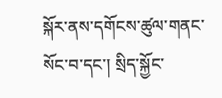སྐོར་ནས་དགོངས་ཚུལ་གནང་སོང་བ་དང་། སྲིད་སྐྱོང་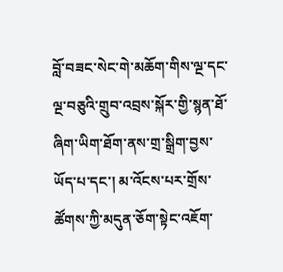བློ་བཟང་སེང་གེ་མཆོག་གིས་ལྔ་དང་ལྔ་བཅུའི་གྲུབ་འབྲས་སྐོར་གྱི་སྙན་ཐོ་ཞིག་ཡིག་ཐོག་ནས་གྲ་སྒྲིག་བྱས་ཡོད་པ་དང་། མ་འོངས་པར་གྲོས་ཚོགས་ཀྱི་མདུན་ཅོག་སྟེང་འཇོག་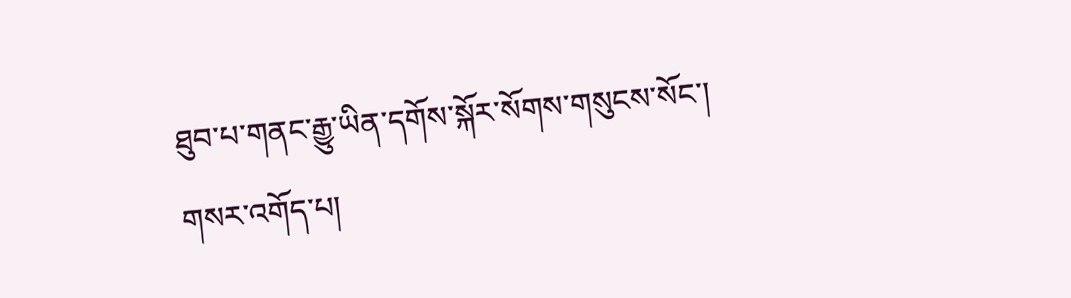ཐུབ་པ་གནང་རྒྱུ་ཡིན་དགོས་སྐོར་སོགས་གསུངས་སོང་།
གསར་འགོད་པ།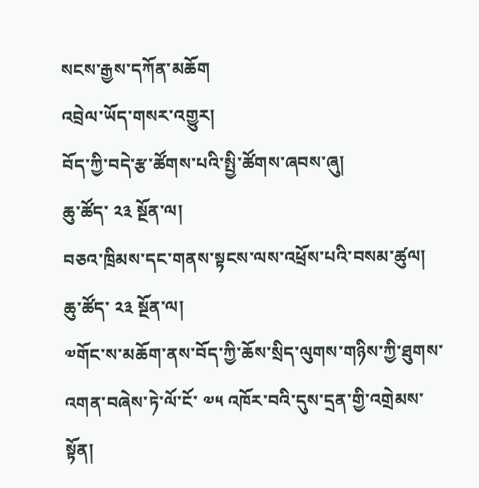སངས་རྒྱས་དཀོན་མཆོག
འབྲེལ་ཡོད་གསར་འགྱུར།
བོད་ཀྱི་བདེ་རྩ་ཚོགས་པའི་སྤྱི་ཚོགས་ཞབས་ཞུ།
ཆུ་ཚོད་ ༢༣ སྔོན་ལ།
བཅའ་ཁྲིམས་དང་གནས་སྟངས་ལས་འཕྲོས་པའི་བསམ་ཚུལ།
ཆུ་ཚོད་ ༢༣ སྔོན་ལ།
༧གོང་ས་མཆོག་ནས་བོད་ཀྱི་ཆོས་སྲིད་ལུགས་གཉིས་ཀྱི་ཐུགས་འགན་བཞེས་ཏེ་ལོ་ངོ་ ༧༥ འཁོར་བའི་དུས་དྲན་གྱི་འགྲེམས་སྟོན།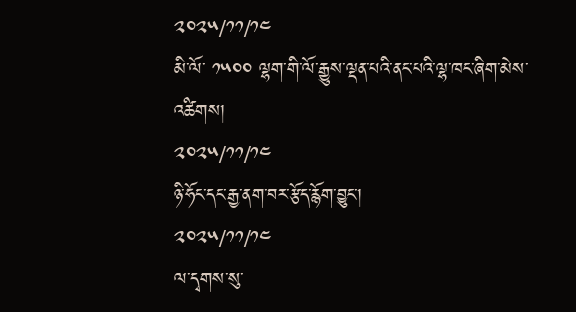༢༠༢༥/༡༡/༡༤
མི་ལོ་ ༡༥༠༠ ལྷག་གི་ལོ་རྒྱུས་ལྡན་པའི་ནང་པའི་ལྷ་ཁང་ཞིག་མེས་འཚིགས།
༢༠༢༥/༡༡/༡༤
ཉི་ཧོང་དང་རྒྱ་ནག་བར་རྩོད་རྙོག་བྱུང་།
༢༠༢༥/༡༡/༡༤
ལ་དྭགས་སུ་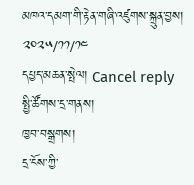མཁའ་དམག་གི་རྟེན་གཞི་འཛུགས་སྐྲུན་བྱས།
༢༠༢༥/༡༡/༡༤
དཔྱད་མཆན་སྤེལ། Cancel reply
སྤྱི་ཚོགས་དྲ་གནས།
ཁྱབ་བསྒྲགས།
དྲ་ངོས་ཀྱི་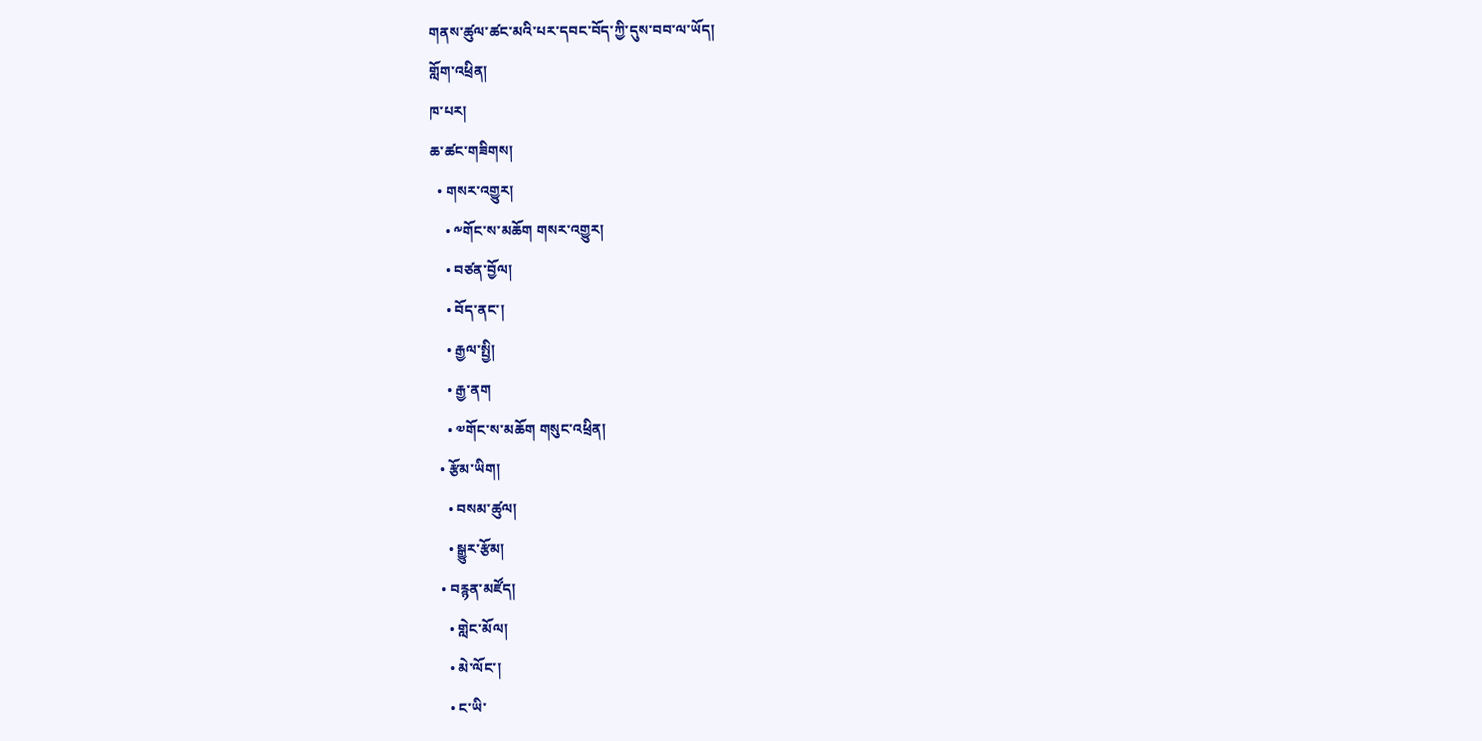གནས་ཚུལ་ཚང་མའི་པར་དབང་བོད་ཀྱི་དུས་བབ་ལ་ཡོད།
གློག་འཕྲིན།
ཁ་པར།
ཆ་ཚང་གཟིགས།
  • གསར་འགྱུར།
    • ༸གོང་ས་མཆོག གསར་འགྱུར།
    • བཙན་བྱོལ།
    • བོད་ནང་།
    • རྒྱལ་སྤྱི།
    • རྒྱ་ནག
    • ༧གོང་ས་མཆོག གསུང་འཕྲིན།
  • རྩོམ་ཡིག།
    • བསམ་ཚུལ།
    • སྒྱུར་རྩོམ།
  • བརྙན་མཛོད།
    • གླེང་མོལ།
    • མེ་ལོང་།
    • ང་ཡི་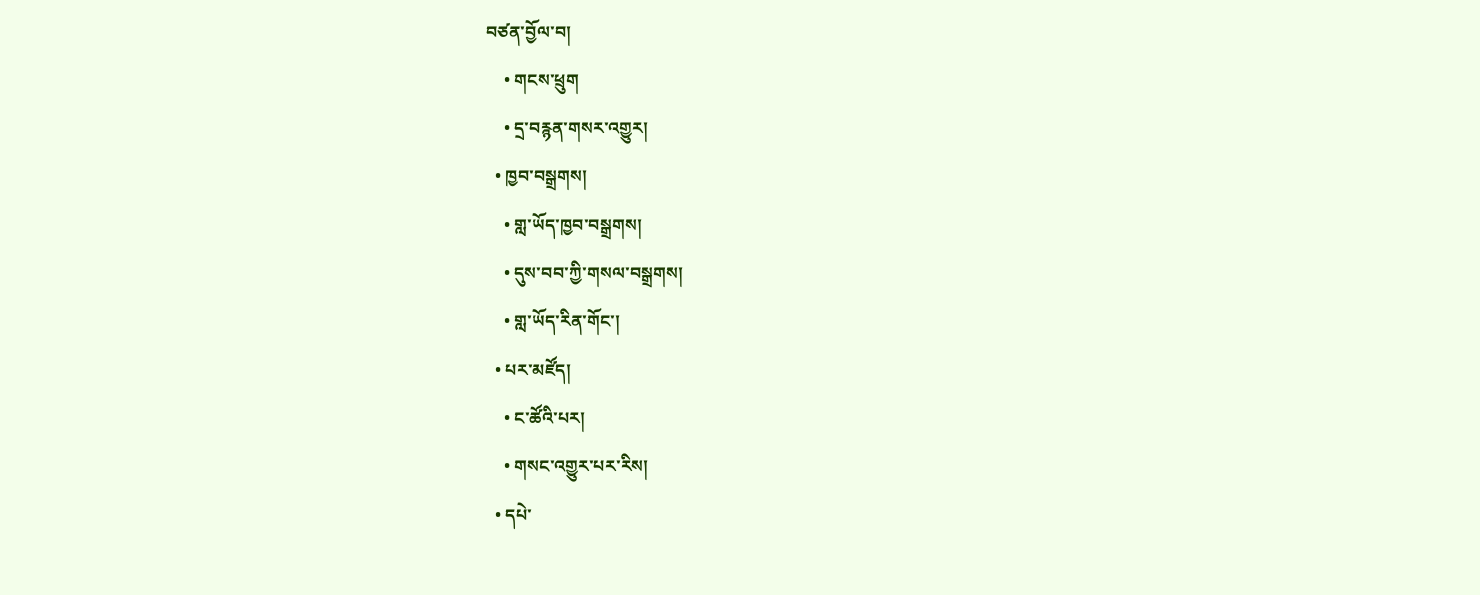བཙན་བྱོལ་བ།
    • གངས་ཕྲུག
    • དྲ་བརྙན་གསར་འགྱུར།
  • ཁྱབ་བསྒྲགས།
    • གླ་ཡོད་ཁྱབ་བསྒྲགས།
    • དུས་བབ་ཀྱི་གསལ་བསྒྲགས།
    • གླ་ཡོད་རིན་གོང་།
  • པར་མཛོད།
    • ང་ཚོའི་པར།
    • གསང་འགྱུར་པར་རིས།
  • དཔེ་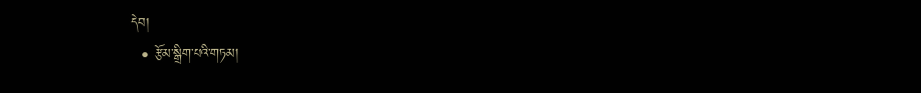དེབ།
  • རྩོམ་སྒྲིག་པའི་གཏམ།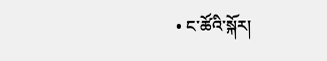• ང་ཚོའི་སྐོར།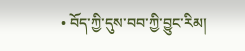• བོད་ཀྱི་དུས་བབ་ཀྱི་བྱུང་རིམ།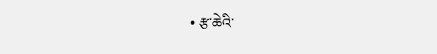• རྩ་ཆེའི་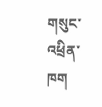གསུང་འཕྲིན་ཁག